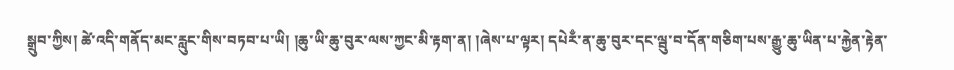སྒྲུབ་ཀྱིས། ཚེ་འདི་གནོད་མང་རླུང་གིས་བཏབ་པ་ཡི། །ཆུ་ཡི་ཆུ་བུར་ལས་ཀྱང་མི་རྟག་ན། །ཞེས་པ་ལྟར། དཔེརྃ་ན་ཆུ་བུར་དང་ལྦུ་བ་དོན་གཅིག་པས་རྒྱུ་ཆུ་ཡིན་པ་རྐྱེན་རྟེན་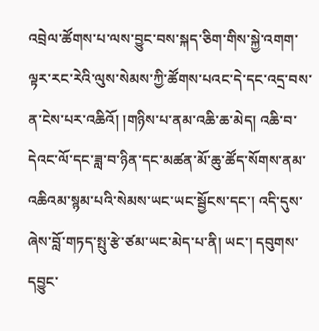འབྲེལ་ཚོགས་པ་ལས་བྱུང་བས་སྐད་ཅིག་གིས་སྐྱེ་འགག་ལྟར་རང་རེའི་ལུས་སེམས་ཀྱི་ཚོགས་པའང་དེ་དང་འདྲ་བས་ན་ངེས་པར་འཆིའོ། །གཉིས་པ་ནམ་འཆི་ཆ་མེད། འཆི་བ་དེའང་ལོ་དང་ཟླ་བ་ཉིན་དང་མཚན་མོ་ཆུ་ཚོད་སོགས་ནམ་འཆིའམ་སྙམ་པའི་སེམས་ཡང་ཡང་སྦྱོངས་དང་། འདི་དུས་ཞེས་བློ་གཏད་སྤུ་རྩེ་ཙམ་ཡང་མེད་པ་ནི། ཡང་། དབུགས་དབྱུང་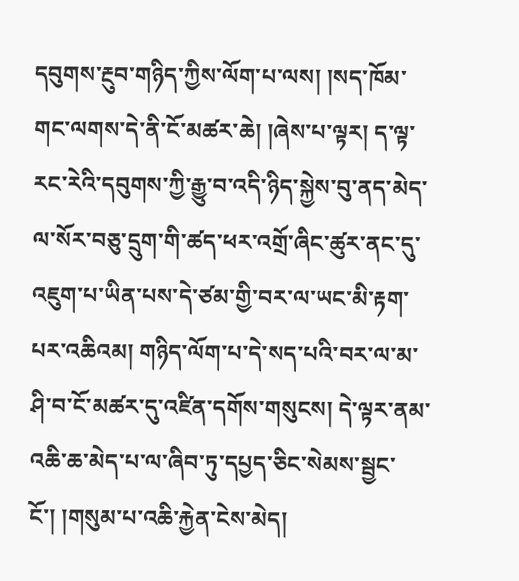དབུགས་རྔུབ་གཉིད་ཀྱིས་ལོག་པ་ལས། །སད་ཁོམ་གང་ལགས་དེ་ནི་ངོ་མཚར་ཆེ། །ཞེས་པ་ལྟར། ད་ལྟ་རང་རེའི་དབུགས་ཀྱི་རྒྱུ་བ་འདི་ཉིད་སྐྱེས་བུ་ནད་མེད་ལ་སོར་བཅུ་དྲུག་གི་ཚད་ཕར་འགྲོ་ཞིང་ཚུར་ནང་དུ་འཇུག་པ་ཡིན་པས་དེ་ཙམ་གྱི་བར་ལ་ཡང་མི་རྟག་པར་འཆིའམ། གཉིད་ལོག་པ་དེ་སད་པའི་བར་ལ་མ་ཤི་བ་ངོ་མཚར་དུ་འཛིན་དགོས་གསུངས། དེ་ལྟར་ནམ་འཆི་ཆ་མེད་པ་ལ་ཞིབ་ཏུ་དཔྱད་ཅིང་སེམས་སྦྱང་ངོ་། །གསུམ་པ་འཆི་རྐྱེན་ངེས་མེད།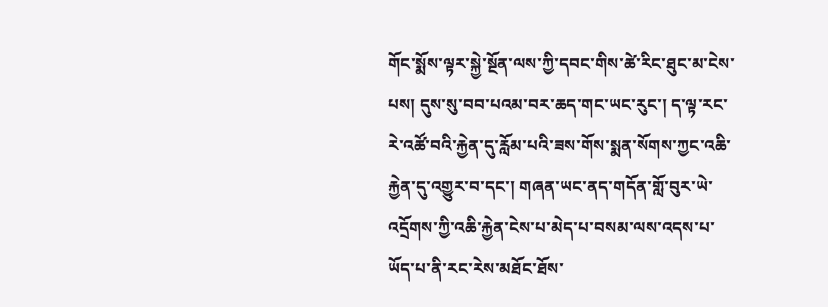གོང་སྨོས་ལྟར་སྐྱེ་སྔོན་ལས་ཀྱི་དབང་གིས་ཚེ་རིང་ཐུང་མ་ངེས་པས། དུས་སུ་བབ་པའམ་བར་ཆད་གང་ཡང་རུང་། ད་ལྟ་རང་རེ་འཚོ་བའི་རྐྱེན་དུ་རློམ་པའི་ཟས་གོས་སྨན་སོགས་ཀྱང་འཆི་རྐྱེན་དུ་འགྱུར་བ་དང་། གཞན་ཡང་ནད་གདོན་གློ་བུར་ཡེ་འདྲོགས་ཀྱི་འཆི་རྐྱེན་ངེས་པ་མེད་པ་བསམ་ལས་འདས་པ་ཡོད་པ་ནི་རང་རེས་མཐོང་ཐོས་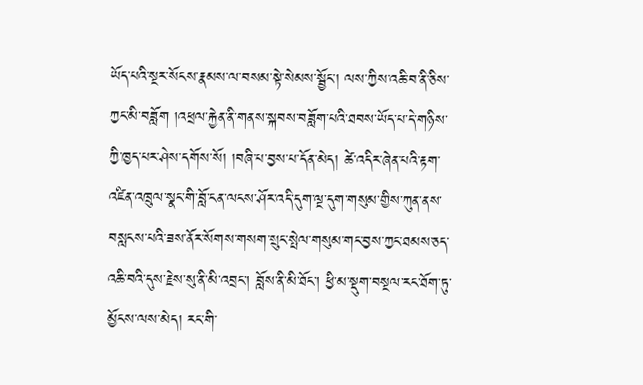ཡོད་པའི་སྔར་སོངས་རྣམས་ལ་བསམ་སྟེ་སེམས་སྦྱོང་། ལས་ཀྱིས་འཆི་བ་ནི་ཅིས་ཀྱང་མི་བཟློག །འཕྲལ་རྐྱེན་ནི་གནས་སྐབས་བཟློག་པའི་ཐབས་ཡོད་པ་དེ་གཉིས་ཀྱི་ཁྱད་པར་ཤེས་དགོས་སོ། །བཞི་པ་བྱས་པ་དོན་མེད། ཚེ་འདིར་ཞེན་པའི་རྟག་འཛིན་འཁྲུལ་སྣང་གི་བློ་ངན་ལངས་ཤོར་འདི་དུག་ལྔ་དུག་གསུམ་གྱིས་ཀུན་ནས་བསླངས་པའི་ཟས་ནོར་སོགས་གསག་སྲུང་སྤེལ་གསུམ་གང་བྱས་ཀྱང་ཐམས་ཅད་འཆི་བའི་དུས་རྗེས་སུ་ནི་མི་འབྲང་། བློས་ནི་མི་ཐོང་། ཕྱི་མ་སྡུག་བསྔལ་རང་ཐོག་ཏུ་མྱོངས་ལས་མེད། རང་གི་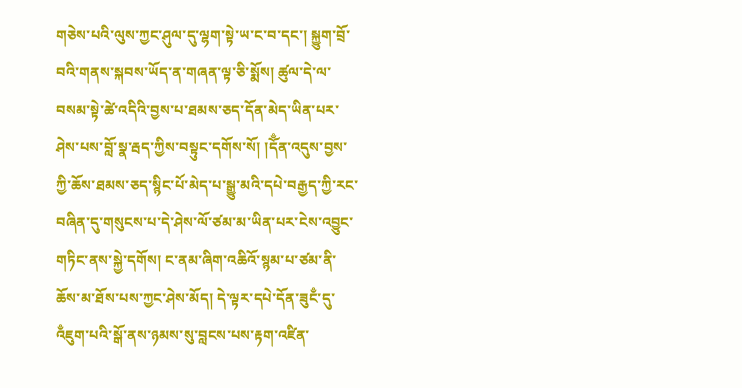གཅེས་པའི་ལུས་ཀྱང་ཤུལ་དུ་ལྷག་སྟེ་ཡ་ང་བ་དང་། སྐྱུག་བྲོ་བའི་གནས་སྐབས་ཡོད་ན་གཞན་ལྟ་ཅི་སྨོས། ཚུལ་དེ་ལ་བསམ་སྟེ་ཚེ་འདིའི་བྱས་པ་ཐམས་ཅད་དོན་མེད་ཡིན་པར་ཤེས་པས་བློ་སྣ་རྦད་ཀྱིས་བསྟུང་དགོས་སོ། །དོྃན་འདུས་བྱས་ཀྱི་ཆོས་ཐམས་ཅད་སྙིང་པོ་མེད་པ་སྒྱུ་མའི་དཔེ་བརྒྱད་ཀྱི་རང་བཞིན་དུ་གསུངས་པ་དེ་ཤེས་ལོ་ཙམ་མ་ཡིན་པར་ངེས་འབྱུང་གཏིང་ནས་སྐྱེ་དགོས། ང་ནམ་ཞིག་འཆིའོ་སྙམ་པ་ཙམ་ནི་ཆོས་མ་ཐོས་པས་ཀྱང་ཤེས་མོད། དེ་ལྟར་དཔེ་དོན་ཟུངྃ་དུ་འྃཇུག་པའི་སྒོ་ནས་ཉམས་སུ་བླངས་པས་རྟག་འཛིན་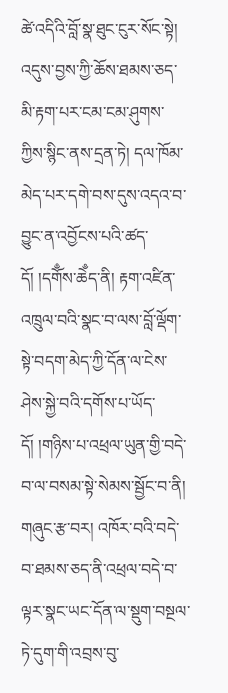ཚེ་འདིའི་བློ་སྣ་ཐུང་ངུར་སོང་སྟེ། འདུས་བྱས་ཀྱི་ཆོས་ཐམས་ཅད་མི་རྟག་པར་ངམ་ངམ་ཤུགས་ཀྱིས་སྙིང་ནས་དྲན་ཏེ། དལ་ཁོམ་མེད་པར་དགེ་བས་དུས་འདའ་བ་བྱུང་ན་འབྱོངས་པའི་ཚད་དོ། །དགོྃས་ཆེྃད་ནི། རྟག་འཛིན་འཁྲུལ་བའི་སྣང་བ་ལས་བློ་ལྡོག་སྟེ་བདག་མེད་ཀྱི་དོན་ལ་ངེས་ཤེས་སྐྱེ་བའི་དགོས་པ་ཡོད་དོ། །གཉིས་པ་འཕྲལ་ཡུན་གྱི་བདེ་བ་ལ་བསམ་སྟེ་སེམས་སྦྱོང་བ་ནི། གཞུང་རྩ་བར། འཁོར་བའི་བདེ་བ་ཐམས་ཅད་ནི་འཕྲལ་བདེ་བ་ལྟར་སྣང་ཡང་དོན་ལ་སྡུག་བསྔལ་ཏེ་དུག་གི་འབྲས་བུ་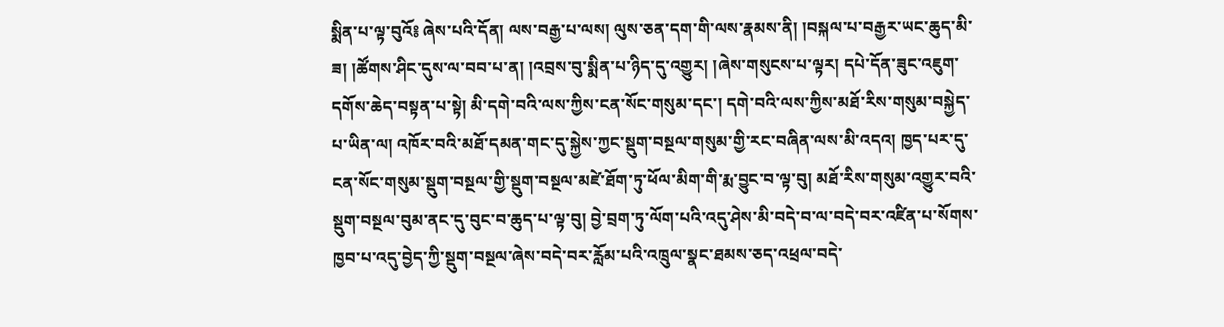སྨིན་པ་ལྟ་བུའོ༔ ཞེས་པའི་དོན། ལས་བརྒྱ་པ་ལས། ལུས་ཅན་དག་གི་ལས་རྣམས་ནི། །བསྐལ་པ་བརྒྱར་ཡང་ཆུད་མི་ཟ། །ཚོགས་ཤིང་དུས་ལ་བབ་པ་ན། །འབྲས་བུ་སྨིན་པ་ཉིད་དུ་འགྱུར། །ཞེས་གསུངས་པ་ལྟར། དཔེ་དོན་ཟུང་འཇུག་དགོས་ཆེད་བསྟན་པ་སྟེ། མི་དགེ་བའི་ལས་ཀྱིས་ངན་སོང་གསུམ་དང་། དགེ་བའི་ལས་ཀྱིས་མཐོ་རིས་གསུམ་བསྐྱེད་པ་ཡིན་ལ། འཁོར་བའི་མཐོ་དམན་གང་དུ་སྐྱེས་ཀྱང་སྡུག་བསྔལ་གསུམ་གྱི་རང་བཞིན་ལས་མི་འདའ། ཁྱད་པར་དུ་ངན་སོང་གསུམ་སྡུག་བསྔལ་གྱི་སྡུག་བསྔལ་མཛེ་ཐོག་ཏུ་ཕོལ་མིག་གི་རྨ་བྱུང་བ་ལྟ་བུ། མཐོ་རིས་གསུམ་འགྱུར་བའི་སྡུག་བསྔལ་བུམ་ནང་དུ་བུང་བ་ཆུད་པ་ལྟ་བུ། བྱེ་བྲག་ཏུ་ལོག་པའི་འདུ་ཤེས་མི་བདེ་བ་ལ་བདེ་བར་འཛིན་པ་སོགས་ཁྱབ་པ་འདུ་བྱེད་ཀྱི་སྡུག་བསྔལ་ཞེས་བདེ་བར་རློམ་པའི་འཁྲུལ་སྣང་ཐམས་ཅད་འཕྲལ་བདེ་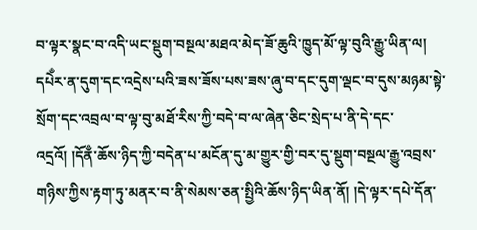བ་ལྟར་སྣང་བ་འདི་ཡང་སྡུག་བསྔལ་མཐའ་མེད་ཟོ་ཆུའི་ཁྱུད་མོ་ལྟ་བུའི་རྒྱུ་ཡིན་ལ། དཔེྃར་ན་དུག་དང་འདྲེས་པའི་ཟས་ཟོས་པས་ཟས་ཞུ་བ་དང་དུག་ལྡང་བ་དུས་མཉམ་སྟེ་སྲོག་དང་འབྲལ་བ་ལྟ་བུ་མཐོ་རིས་ཀྱི་བདེ་བ་ལ་ཞེན་ཅིང་སྲེད་པ་ནི་དེ་དང་འདྲའོ། །དོནྃ་ཆོས་ཉིད་ཀྱི་བདེན་པ་མངོན་དུ་མ་གྱུར་གྱི་བར་དུ་སྡུག་བསྔལ་རྒྱུ་འབྲས་གཉིས་ཀྱིས་རྟག་ཏུ་མནར་བ་ནི་སེམས་ཅན་སྤྱིའི་ཆོས་ཉིད་ཡིན་ནོ། །དེ་ལྟར་དཔེ་དོན་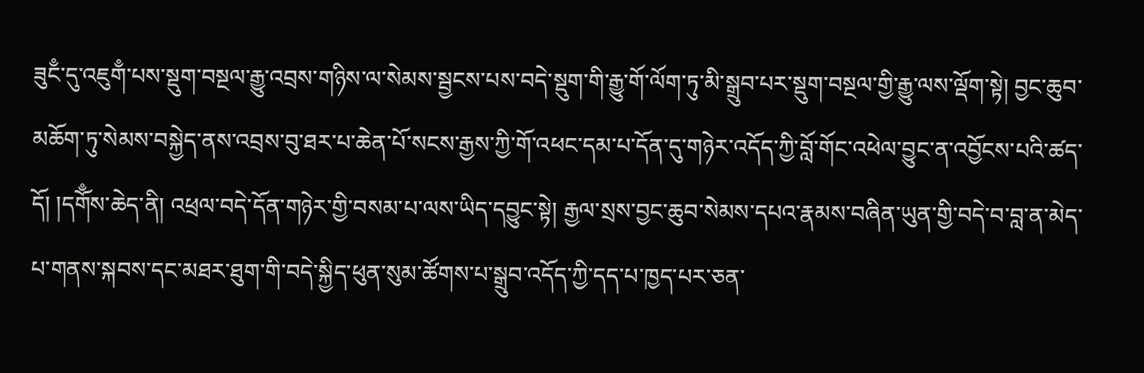ཟུངྃ་དུ་འཇུགྃ་པས་སྡུག་བསྔལ་རྒྱུ་འབྲས་གཉིས་ལ་སེམས་སྦྱངས་པས་བདེ་སྡུག་གི་རྒྱུ་གོ་ལོག་ཏུ་མི་སྒྲུབ་པར་སྡུག་བསྔལ་གྱི་རྒྱུ་ལས་ལྡོག་སྟེ། བྱང་ཆུབ་མཆོག་ཏུ་སེམས་བསྐྱེད་ནས་འབྲས་བུ་ཐར་པ་ཆེན་པོ་སངས་རྒྱས་ཀྱི་གོ་འཕང་དམ་པ་དོན་དུ་གཉེར་འདོད་ཀྱི་བློ་གོང་འཕེལ་བྱུང་ན་འབྱོངས་པའི་ཚད་དོ། །དགོྃས་ཆེད་ནི། འཕྲལ་བདེ་དོན་གཉེར་གྱི་བསམ་པ་ལས་ཡིད་དབྱུང་སྟེ། རྒྱལ་སྲས་བྱང་ཆུབ་སེམས་དཔའ་རྣམས་བཞིན་ཡུན་གྱི་བདེ་བ་བླ་ན་མེད་པ་གནས་སྐབས་དང་མཐར་ཐུག་གི་བདེ་སྐྱིད་ཕུན་སུམ་ཚོགས་པ་སྒྲུབ་འདོད་ཀྱི་དད་པ་ཁྱད་པར་ཅན་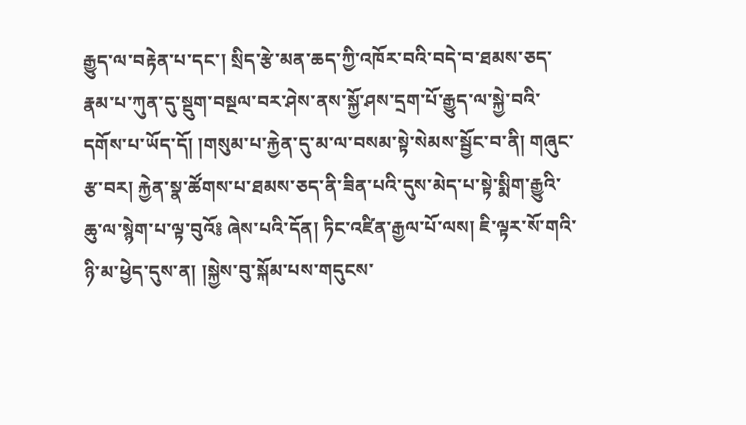རྒྱུད་ལ་བརྟེན་པ་དང་། སྲིད་རྩེ་མན་ཆད་ཀྱི་འཁོར་བའི་བདེ་བ་ཐམས་ཅད་རྣམ་པ་ཀུན་དུ་སྡུག་བསྔལ་བར་ཤེས་ནས་སྐྱོ་ཤས་དྲག་པོ་རྒྱུད་ལ་སྐྱེ་བའི་དགོས་པ་ཡོད་དོ། །གསུམ་པ་རྐྱེན་དུ་མ་ལ་བསམ་སྟེ་སེམས་སྦྱོང་བ་ནི། གཞུང་རྩ་བར། རྐྱེན་སྣ་ཚོགས་པ་ཐམས་ཅད་ནི་ཟིན་པའི་དུས་མེད་པ་སྟེ་སྨིག་རྒྱུའི་ཆུ་ལ་སྙེག་པ་ལྟ་བུའོ༔ ཞེས་པའི་དོན། ཏིང་འཛིན་རྒྱལ་པོ་ལས། ཇི་ལྟར་སོ་གའི་ཉི་མ་ཕྱེད་དུས་ན། །སྐྱེས་བུ་སྐོམ་པས་གདུངས་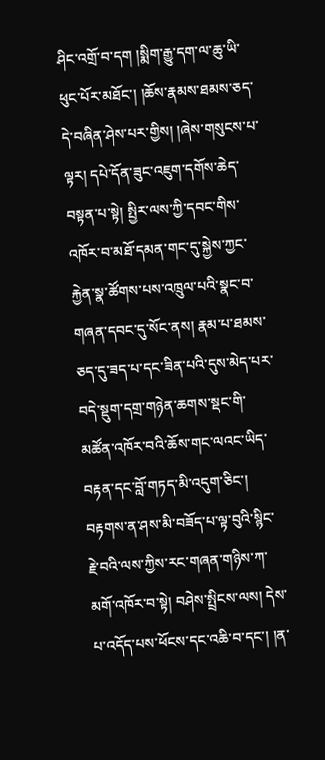ཤིང་འགྲོ་བ་དག །སྨིག་རྒྱུ་དག་ལ་ཆུ་ཡི་ཕུང་པོར་མཐོང་། །ཆོས་རྣམས་ཐམས་ཅད་དེ་བཞིན་ཤེས་པར་གྱིས། །ཞེས་གསུངས་པ་ལྟར། དཔེ་དོན་ཟུང་འཇུག་དགོས་ཆེད་བསྟན་པ་སྟེ། སྤྱིར་ལས་ཀྱི་དབང་གིས་འཁོར་བ་མཐོ་དམན་གང་དུ་སྐྱེས་ཀྱང་རྐྱེན་སྣ་ཚོགས་པས་འཁྲུལ་པའི་སྣང་བ་གཞན་དབང་དུ་སོང་ནས། རྣམ་པ་ཐམས་ཅད་དུ་ཟད་པ་དང་ཟིན་པའི་དུས་མེད་པར་བདེ་སྡུག་དགྲ་གཉེན་ཆགས་སྡང་གི་མཚོན་འཁོར་བའི་ཆོས་གང་ལའང་ཡིད་བརྟན་དང་བློ་གཏད་མི་འདུག་ཅིང་། བརྟགས་ན་ཤས་མི་བཟོད་པ་ལྟ་བུའི་སྙིང་རྗེ་བའི་ལས་ཀྱིས་རང་གཞན་གཉིས་ཀ་མགོ་འཁོར་བ་སྟེ། བཤེས་སྤྲིངས་ལས། དེས་པ་འདོད་པས་ཕོངས་དང་འཆི་བ་དང་། །ན་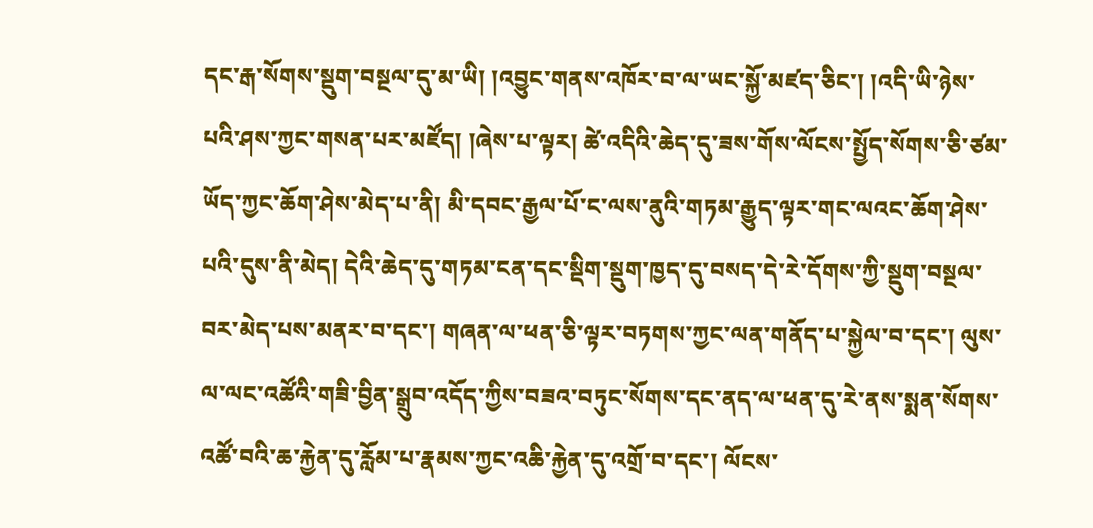དང་རྒ་སོགས་སྡུག་བསྔལ་དུ་མ་ཡི། །འབྱུང་གནས་འཁོར་བ་ལ་ཡང་སྐྱོ་མཛད་ཅིང་། །འདི་ཡི་ཉེས་པའི་ཤས་ཀྱང་གསན་པར་མཛོད། །ཞེས་པ་ལྟར། ཚེ་འདིའི་ཆེད་དུ་ཟས་གོས་ལོངས་སྤྱོད་སོགས་ཅི་ཙམ་ཡོད་ཀྱང་ཆོག་ཤེས་མེད་པ་ནི། མི་དབང་རྒྱལ་པོ་ང་ལས་ནུའི་གཏམ་རྒྱུད་ལྟར་གང་ལའང་ཆོག་ཤེས་པའི་དུས་ནི་མེད། དེའི་ཆེད་དུ་གཏམ་ངན་དང་སྡིག་སྡུག་ཁྱད་དུ་བསད་དེ་རེ་དོགས་ཀྱི་སྡུག་བསྔལ་བར་མེད་པས་མནར་བ་དང་། གཞན་ལ་ཕན་ཅི་ལྟར་བཏགས་ཀྱང་ལན་གནོད་པ་སྐྱེལ་བ་དང་། ལུས་ལ་ལང་འཚོའི་གཟི་བྱིན་སྒྲུབ་འདོད་ཀྱིས་བཟའ་བཏུང་སོགས་དང་ནད་ལ་ཕན་དུ་རེ་ནས་སྨན་སོགས་འཚོ་བའི་ཆ་རྐྱེན་དུ་རློམ་པ་རྣམས་ཀྱང་འཆི་རྐྱེན་དུ་འགྲོ་བ་དང་། ལོངས་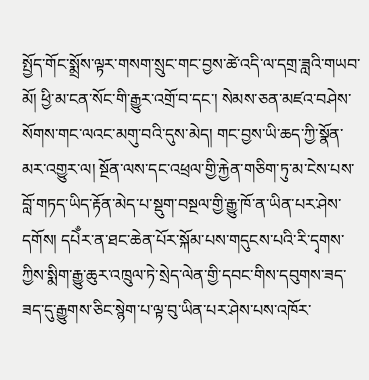སྤྱོད་གོང་སྨྲོས་ལྟར་གསག་སྲུང་གང་བྱས་ཚེ་འདི་ལ་དགྲ་ཟླའི་གཡབ་མོ། ཕྱི་མ་ངན་སོང་གི་རྒྱུར་འགྲོ་བ་དང་། སེམས་ཅན་མཛའ་བཤེས་སོགས་གང་ལའང་མགུ་བའི་དུས་མེད། གང་བྱས་ཡི་ཆད་ཀྱི་སྣོན་མར་འགྱུར་ལ། སྔོན་ལས་དང་འཕྲལ་གྱི་རྐྱེན་གཅིག་ཏུ་མ་ངེས་པས་བློ་གཏད་ཡིད་རྟོན་མེད་པ་སྡུག་བསྔལ་གྱི་རྒྱུ་ཁོ་ན་ཡིན་པར་ཤེས་དགོས། དཔེྃར་ན་ཐང་ཆེན་པོར་སྐོམ་པས་གདུངས་པའི་རི་དྭགས་ཀྱིས་སྨིག་རྒྱུ་ཆུར་འཁྲུལ་ཏེ་སྲེད་ལེན་གྱི་དབང་གིས་དབུགས་ཟད་ཟད་དུ་རྒྱུགས་ཅིང་སྙེག་པ་ལྟ་བུ་ཡིན་པར་ཤེས་པས་འཁོར་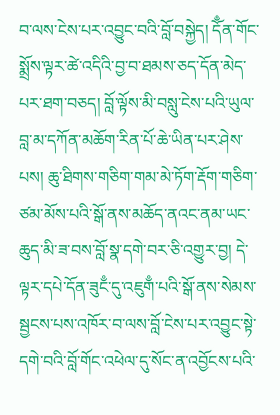བ་ལས་ངེས་པར་འབྱུང་བའི་བློ་བསྐྱེད། དོྃན་གོང་སྨྲོས་ལྟར་ཚེ་འདིའི་བྱ་བ་ཐམས་ཅད་དོན་མེད་པར་ཐག་བཅད། བློ་ལྟོས་མི་བསླུ་ངེས་པའི་ཡུལ་བླ་མ་དཀོན་མཆོག་རིན་པོ་ཆེ་ཡིན་པར་ཤེས་པས། ཆུ་ཐིགས་གཅིག་གམ་མེ་ཏོག་རྡོག་གཅིག་ཙམ་མོས་པའི་སྒོ་ནས་མཆོད་ནའང་ནམ་ཡང་ཆུད་མི་ཟ་བས་བློ་སྣ་དགེ་བར་ཅི་འགྱུར་བྱ། དེ་ལྟར་དཔེ་དོན་ཟུངྃ་དུ་འཇུགྃ་པའི་སྒོ་ནས་སེམས་སྦྱངས་པས་འཁོར་བ་ལས་བློ་ངེས་པར་འབྱུང་སྟེ་དགེ་བའི་བློ་གོང་འཕེལ་དུ་སོང་ན་འབྱོངས་པའི་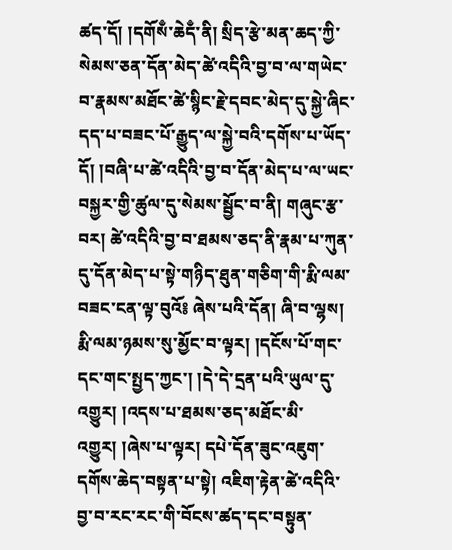ཚད་དོ། །དགོསྃ་ཆེདྃ་ནི། སྲིད་རྩེ་མན་ཆད་ཀྱི་སེམས་ཅན་དོན་མེད་ཚེ་འདིའི་བྱ་བ་ལ་གཡེང་བ་རྣམས་མཐོང་ཚེ་སྙིང་རྗེ་དབང་མེད་དུ་སྐྱེ་ཞིང་དད་པ་བཟང་པོ་རྒྱུད་ལ་སྐྱེ་བའི་དགོས་པ་ཡོད་དོ། །བཞི་པ་ཚེ་འདིའི་བྱ་བ་དོན་མེད་པ་ལ་ཡང་བསྐྱར་གྱི་ཚུལ་དུ་སེམས་སྦྱོང་བ་ནི། གཞུང་རྩ་བར། ཚེ་འདིའི་བྱ་བ་ཐམས་ཅད་ནི་རྣམ་པ་ཀུན་དུ་དོན་མེད་པ་སྟེ་གཉིད་ཐུན་གཅིག་གི་རྨི་ལམ་བཟང་ངན་ལྟ་བུའོ༔ ཞེས་པའི་དོན། ཞི་བ་ལྷས། རྨི་ལམ་ཉམས་སུ་མྱོང་བ་ལྟར། །དངོས་པོ་གང་དང་གང་སྤྱད་ཀྱང་། །དེ་དེ་དྲན་པའི་ཡུལ་དུ་འགྱུར། །འདས་པ་ཐམས་ཅད་མཐོང་མི་འགྱུར། །ཞེས་པ་ལྟར། དཔེ་དོན་ཟུང་འཇུག་དགོས་ཆེད་བསྟན་པ་སྟེ། འཇིག་རྟེན་ཚེ་འདིའི་བྱ་བ་རང་རང་གི་བོངས་ཚད་དང་བསྟུན་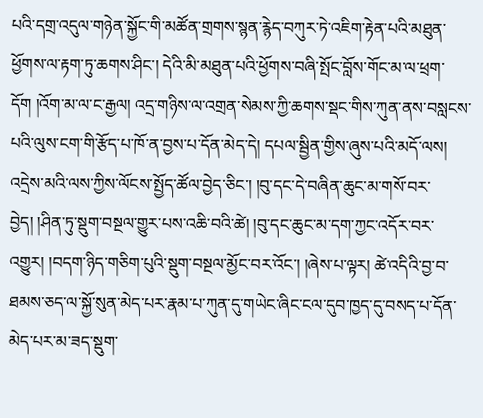པའི་དགྲ་འདུལ་གཉེན་སྐྱོང་གི་མཚོན་གྲགས་སྙན་རྙེད་བཀུར་ཏེ་འཇིག་རྟེན་པའི་མཐུན་ཕྱོགས་ལ་རྟག་ཏུ་ཆགས་ཤིང་། དེའི་མི་མཐུན་པའི་ཕྱོགས་བཞི་སྤོང་བློས་གོང་མ་ལ་ཕྲག་དོག །འོག་མ་ལ་ང་རྒྱལ། འདྲ་གཉིས་ལ་འགྲན་སེམས་ཀྱི་ཆགས་སྡང་གིས་ཀུན་ནས་བསླངས་པའི་ལུས་ངག་གི་རྩོད་པ་ཁོ་ན་བྱས་པ་དོན་མེད་དེ། དཔལ་སྦྱིན་གྱིས་ཞུས་པའི་མདོ་ལས། འདྲེས་མའི་ལས་ཀྱིས་ལོངས་སྤྱོད་ཚོལ་བྱེད་ཅིང་། །བུ་དང་དེ་བཞིན་ཆུང་མ་གསོ་བར་བྱེད། །ཤིན་ཏུ་སྡུག་བསྔལ་གྱུར་པས་འཆི་བའི་ཚེ། །བུ་དང་ཆུང་མ་དག་ཀྱང་འདོར་བར་འགྱུར། །བདག་ཉིད་གཅིག་པུའི་སྡུག་བསྔལ་མྱོང་བར་འོང་། །ཞེས་པ་ལྟར། ཚེ་འདིའི་བྱ་བ་ཐམས་ཅད་ལ་སྐྱོ་སུན་མེད་པར་རྣམ་པ་ཀུན་དུ་གཡེང་ཞིང་ངལ་དུབ་ཁྱད་དུ་བསད་པ་དོན་མེད་པར་མ་ཟད་སྡུག་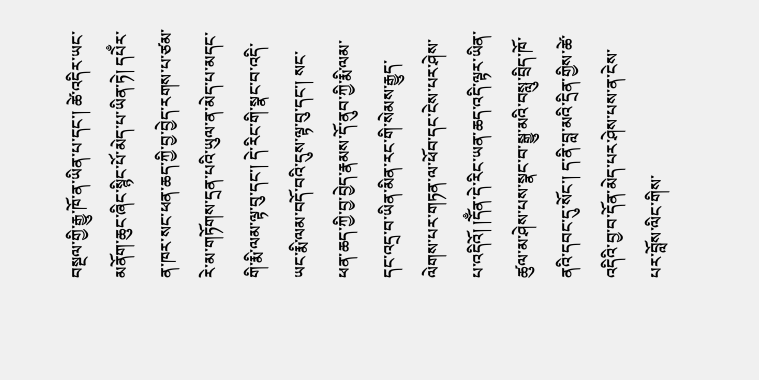བསྔལ་གྱི་རྒྱུ་ཁོ་ན་ཡིན་པ་དང་། ཚེ་འདིར་ཡང་མནོག་ཆུང་ཞིང་སྙིང་པོ་མེད་པ་ཡིན་ཏེ། དཔེྃར་ན་ཁར་སང་ཕན་ཆད་ཀྱི་བྱ་བྱེད་རགས་པ་ཙམ་རེ་མ་གཏོགས་དྲན་པའི་ཡུལ་ན་མེད་པ་མདང་གི་རྨི་ལམ་ལྟ་བུ་དང་། དེ་རིང་གི་སྣང་བ་འདི་ཡང་རྨི་ལམ་བདོ་བའི་དུས་ལྟ་བུ་དང་། སང་ཕན་ཆད་ཀྱི་བྱ་བྱེད་རྣམས་དོ་ནུབ་ཀྱི་རྨི་ལམ་དང་འདྲ་བ་ཡིན་མིན་རང་གི་སེམས་རྒྱུད་ལེགས་པར་གཏན་ལ་ཕོབ་དང་ངེས་པར་ཤེས་པ་འདིའོ། །དོྃན་དེ་རིང་ཡན་ཆད་འདི་ལྟར་ཡིན་ཚུལ་མ་ཤེས་པས་སྣང་བ་སྒྱུ་མའི་བསླུ་བྲིད་ཁོ་ནའི་དབང་དུ་སོང་། ད་ནི་བླ་མའི་དྲིན་གྱིས་ཚེ་འདིའི་བྱ་བ་དོན་མེད་པར་ཤེས་པས་ན་ངེས་པར་བློས་ལིང་གིས་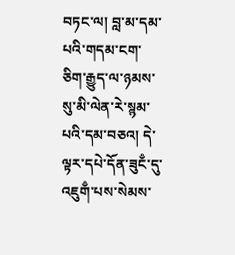བཏང་ལ། བླ་མ་དམ་པའི་གདམ་ངག་ཅིག་རྒྱུད་ལ་ཉམས་སུ་མི་ལེན་རེ་སྙམ་པའི་དམ་བཅའ། དེ་ལྟར་དཔེ་དོན་ཟུངྃ་དུ་འཇུགྃ་པས་སེམས་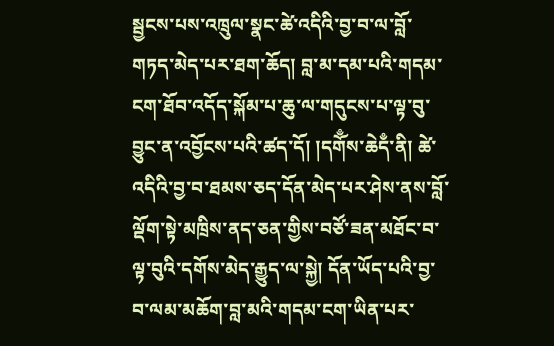སྦྱངས་པས་འཁྲུལ་སྣང་ཚེ་འདིའི་བྱ་བ་ལ་བློ་གཏད་མེད་པར་ཐག་ཆོད། བླ་མ་དམ་པའི་གདམ་ངག་ཐོབ་འདོད་སྐོམ་པ་ཆུ་ལ་གདུངས་པ་ལྟ་བུ་བྱུང་ན་འབྱོངས་པའི་ཚད་དོ། །དགོྃས་ཆེདྃ་ནི། ཚེ་འདིའི་བྱ་བ་ཐམས་ཅད་དོན་མེད་པར་ཤེས་ནས་བློ་ལྡོག་སྟེ་མཁྲིས་ནད་ཅན་གྱིས་བཙོ་ཟན་མཐོང་བ་ལྟ་བུའི་དགོས་མེད་རྒྱུད་ལ་སྐྱེ། དོན་ཡོད་པའི་བྱ་བ་ལམ་མཆོག་བླ་མའི་གདམ་ངག་ཡིན་པར་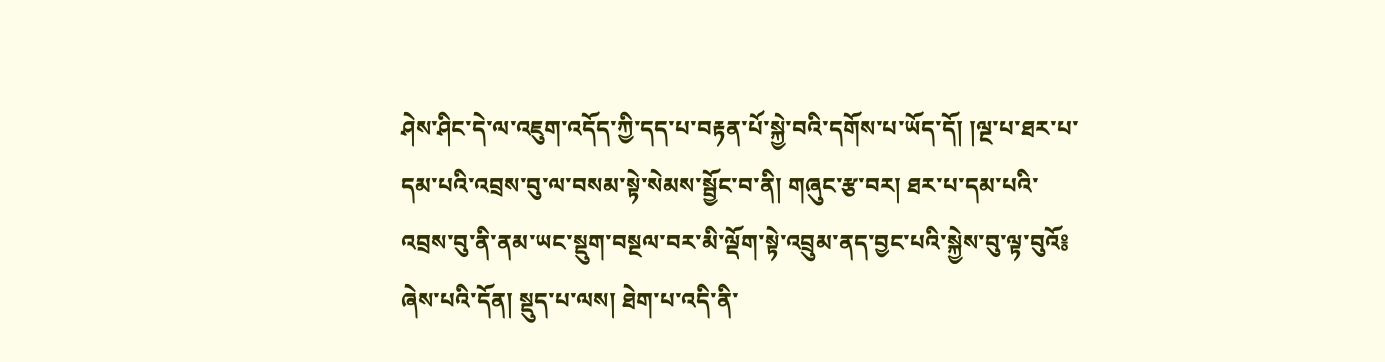ཤེས་ཤིང་དེ་ལ་འཇུག་འདོད་ཀྱི་དད་པ་བརྟན་པོ་སྐྱེ་བའི་དགོས་པ་ཡོད་དོ། །ལྔ་པ་ཐར་པ་དམ་པའི་འབྲས་བུ་ལ་བསམ་སྟེ་སེམས་སྦྱོང་བ་ནི། གཞུང་རྩ་བར། ཐར་པ་དམ་པའི་འབྲས་བུ་ནི་ནམ་ཡང་སྡུག་བསྔལ་བར་མི་ལྡོག་སྟེ་འབྲུམ་ནད་བྱང་པའི་སྐྱེས་བུ་ལྟ་བུའོ༔ ཞེས་པའི་དོན། སྡུད་པ་ལས། ཐེག་པ་འདི་ནི་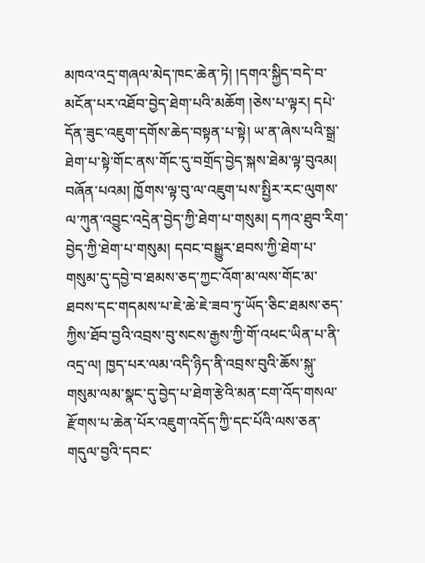མཁའ་འདྲ་གཞལ་མེད་ཁང་ཆེན་ཏེ། །དགའ་སྐྱིད་བདེ་བ་མངོན་པར་འཐོབ་བྱེད་ཐེག་པའི་མཆོག །ཅེས་པ་ལྟར། དཔེ་དོན་ཟུང་འཇུག་དགོས་ཆེད་བསྟན་པ་སྟེ། ཡ་ན་ཞེས་པའི་སྒྲ་ཐེག་པ་སྟེ་གོང་ནས་གོང་དུ་བགྲོད་བྱེད་སྐས་ཐེམ་ལྟ་བུའམ། བཞོན་པའམ། ཁྱོགས་ལྟ་བུ་ལ་འཇུག་པས་སྤྱིར་རང་ལུགས་ལ་ཀུན་འབྱུང་འདྲེན་བྱེད་ཀྱི་ཐེག་པ་གསུམ། དཀའ་ཐུབ་རིག་བྱེད་ཀྱི་ཐེག་པ་གསུམ། དབང་བསྒྱུར་ཐབས་ཀྱི་ཐེག་པ་གསུམ་དུ་དབྱེ་བ་ཐམས་ཅད་ཀྱང་འོག་མ་ལས་གོང་མ་ཐབས་དང་གདམས་པ་ཇེ་ཆེ་ཇེ་ཟབ་ཏུ་ཡོད་ཅིང་ཐམས་ཅད་ཀྱིས་ཐོབ་བྱའི་འབྲས་བུ་སངས་རྒྱས་ཀྱི་གོ་འཕང་ཡིན་པ་ནི་འདྲ་ལ། ཁྱད་པར་ལམ་འདི་ཉིད་ནི་འབྲས་བུའི་ཆོས་སྐུ་གསུམ་ལམ་སྣང་དུ་བྱེད་པ་ཐེག་རྩེའི་མན་ངག་འོད་གསལ་རྫོགས་པ་ཆེན་པོར་འཇུག་འདོད་ཀྱི་དང་པོའི་ལས་ཅན་གདུལ་བྱའི་དབང་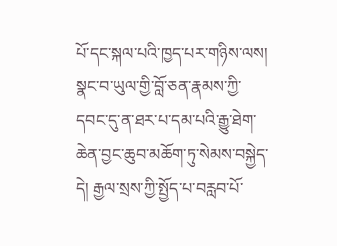པོ་དང་སྐལ་པའི་ཁྱད་པར་གཉིས་ལས། སྣང་བ་ཡུལ་གྱི་བློ་ཅན་རྣམས་ཀྱི་དབང་དུ་ན་ཐར་པ་དམ་པའི་རྒྱུ་ཐེག་ཆེན་བྱང་ཆུབ་མཆོག་ཏུ་སེམས་བསྐྱེད་དེ། རྒྱལ་སྲས་ཀྱི་སྤྱོད་པ་བརླབ་པོ་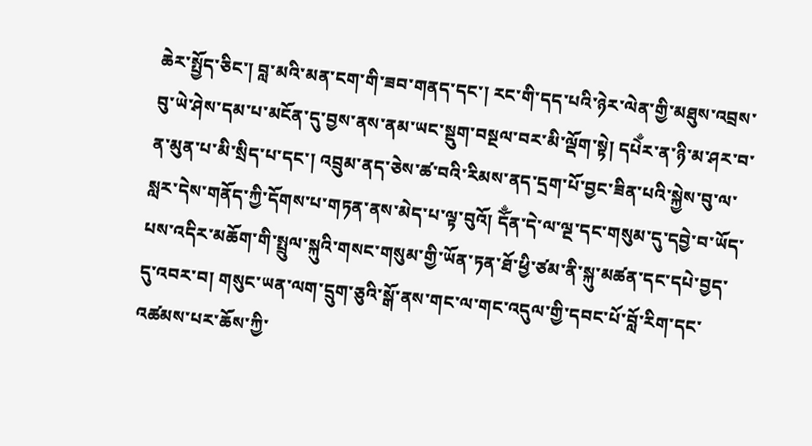ཆེར་སྤྱོད་ཅིང་། བླ་མའི་མན་ངག་གི་ཟབ་གནད་དང་། རང་གི་དད་པའི་ཉེར་ལེན་གྱི་མཐུས་འབྲས་བུ་ཡེ་ཤེས་དམ་པ་མངོན་དུ་བྱས་ནས་ནམ་ཡང་སྡུག་བསྔལ་བར་མི་ལྡོག་སྟེ། དཔེྃར་ན་ཉི་མ་ཤར་བ་ན་མུན་པ་མི་སྲིད་པ་དང་། འབྲུམ་ནད་ཅེས་ཚ་བའི་རིམས་ནད་དྲག་པོ་བྱང་ཟིན་པའི་སྐྱེས་བུ་ལ་སླར་དེས་གནོད་ཀྱི་དོགས་པ་གཏན་ནས་མེད་པ་ལྟ་བུའོ། དོྃན་དེ་ལ་ལྔ་དང་གསུམ་དུ་དབྱེ་བ་ཡོད་པས་འདིར་མཆོག་གི་སྤྲུལ་སྐུའི་གསང་གསུམ་གྱི་ཡོན་ཏན་ཐོ་ཕྱི་ཙམ་ནི་སྐུ་མཚན་དང་དཔེ་བྱད་དུ་འབར་བ། གསུང་ཡན་ལག་དྲུག་ཅུའི་སྒོ་ནས་གང་ལ་གང་འདུལ་གྱི་དབང་པོ་བློ་རིག་དང་འཚམས་པར་ཆོས་ཀྱི་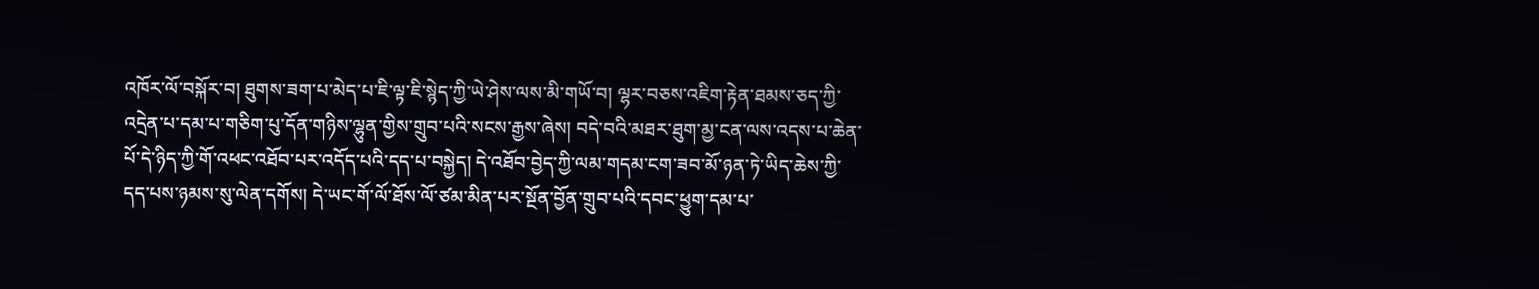འཁོར་ལོ་བསྐོར་བ། ཐུགས་ཟག་པ་མེད་པ་ཇི་ལྟ་ཇི་སྙེད་ཀྱི་ཡེ་ཤེས་ལས་མི་གཡོ་བ། ལྷར་བཅས་འཇིག་རྟེན་ཐམས་ཅད་ཀྱི་འདྲེན་པ་དམ་པ་གཅིག་པུ་དོན་གཉིས་ལྷུན་གྱིས་གྲུབ་པའི་སངས་རྒྱས་ཞེས། བདེ་བའི་མཐར་ཐུག་མྱ་ངན་ལས་འདས་པ་ཆེན་པོ་དེ་ཉིད་ཀྱི་གོ་འཕང་འཐོབ་པར་འདོད་པའི་དད་པ་བསྐྱེད། དེ་འཐོབ་བྱེད་ཀྱི་ལམ་གདམ་ངག་ཟབ་མོ་ཉན་ཏེ་ཡིད་ཆེས་ཀྱི་དད་པས་ཉམས་སུ་ལེན་དགོས། དེ་ཡང་གོ་ལོ་ཐོས་ལོ་ཙམ་མིན་པར་སྔོན་བྱོན་གྲུབ་པའི་དབང་ཕྱུག་དམ་པ་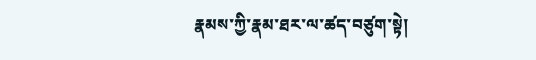རྣམས་ཀྱི་རྣམ་ཐར་ལ་ཚད་བཙུག་སྟེ།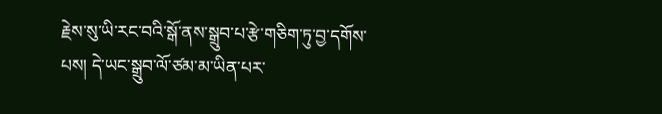རྗེས་སུ་ཡི་རང་བའི་སྒོ་ནས་སྒྲུབ་པ་རྩེ་གཅིག་ཏུ་བྱ་དགོས་པས། དེ་ཡང་སྒྲུབ་ལོ་ཙམ་མ་ཡིན་པར་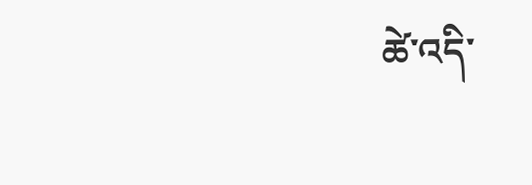ཚེ་འདི་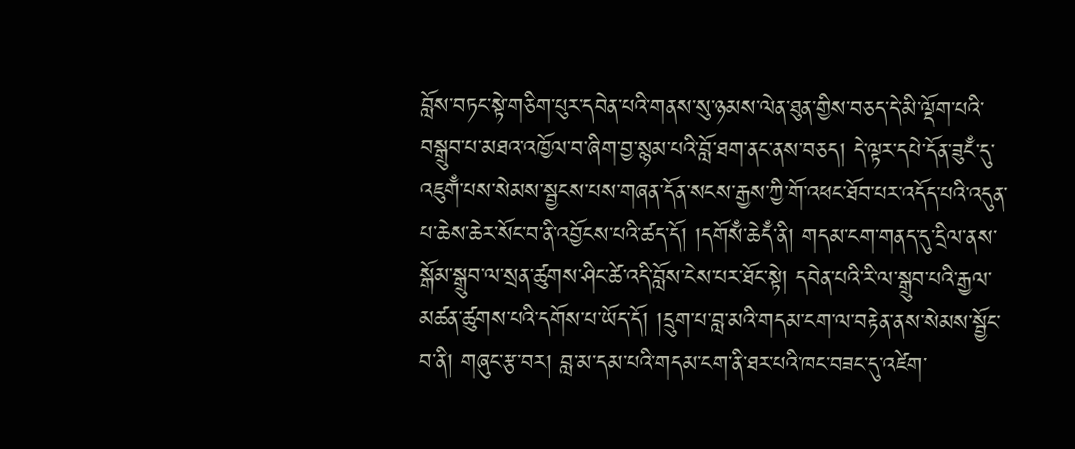བློས་བཏང་སྟེ་གཅིག་པུར་དབེན་པའི་གནས་སུ་ཉམས་ལེན་ཐུན་གྱིས་བཅད་དེ་མི་ལྡོག་པའི་བསྒྲུབ་པ་མཐའ་འཁྱོལ་བ་ཞིག་བྱ་སྙམ་པའི་བློ་ཐག་ནང་ནས་བཅད། དེ་ལྟར་དཔེ་དོན་ཟུངྃ་དུ་འཇུགྃ་པས་སེམས་སྦྱངས་པས་གཞན་དོན་སངས་རྒྱས་ཀྱི་གོ་འཕང་ཐོབ་པར་འདོད་པའི་འདུན་པ་ཆེས་ཆེར་སོང་བ་ནི་འབྱོངས་པའི་ཚད་དོ། །དགོསྃ་ཆེདྃ་ནི། གདམ་ངག་གནད་དུ་དྲིལ་ནས་སྒོམ་སྒྲུབ་ལ་སྲན་ཚུགས་ཤིང་ཚེ་འདི་བློས་ངེས་པར་ཐོང་སྟེ། དབེན་པའི་རི་ལ་སྒྲུབ་པའི་རྒྱལ་མཚན་ཚུགས་པའི་དགོས་པ་ཡོད་དོ། །དྲུག་པ་བླ་མའི་གདམ་ངག་ལ་བརྟེན་ནས་སེམས་སྦྱོང་བ་ནི། གཞུང་རྩ་བར། བླ་མ་དམ་པའི་གདམ་ངག་ནི་ཐར་པའི་ཁང་བཟང་དུ་འཛེག་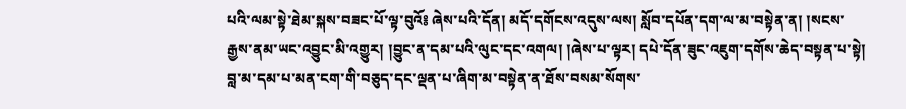པའི་ལམ་སྟེ་ཐེམ་སྐས་བཟང་པོ་ལྟ་བུའོ༔ ཞེས་པའི་དོན། མདོ་དགོངས་འདུས་ལས། སློབ་དཔོན་དག་ལ་མ་བསྟེན་ན། །སངས་རྒྱས་ནམ་ཡང་འབྱུང་མི་འགྱུར། །བྱུང་ན་དམ་པའི་ལུང་དང་འགལ། །ཞེས་པ་ལྟར། དཔེ་དོན་ཟུང་འཇུག་དགོས་ཆེད་བསྟན་པ་སྟེ། བླ་མ་དམ་པ་མན་ངག་གི་བཅུད་དང་ལྡན་པ་ཞིག་མ་བསྟེན་ན་ཐོས་བསམ་སོགས་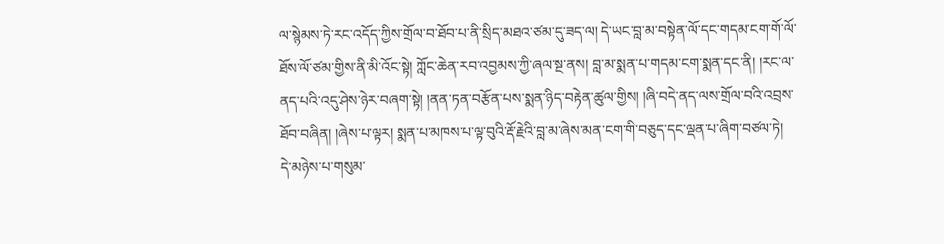ལ་སྙེམས་ཏེ་རང་འདོད་ཀྱིས་གྲོལ་བ་ཐོབ་པ་ནི་སྲིད་མཐའ་ཙམ་དུ་ཟད་ལ། དེ་ཡང་བླ་མ་བསྟེན་ལོ་དང་གདམ་ངག་གོ་ལོ་ཐོས་ལོ་ཙམ་གྱིས་ནི་མི་འོང་སྟེ། ཀློང་ཆེན་རབ་འབྱམས་ཀྱི་ཞལ་སྔ་ནས། བླ་མ་སྨན་པ་གདམ་ངག་སྨན་དང་ནི། །རང་ལ་ནད་པའི་འདུ་ཤེས་ཉེར་བཞག་སྟེ། །ནན་ཏན་བརྩོན་པས་སྨན་ཉིད་བརྟེན་ཚུལ་གྱིས། །ཞི་བདེ་ནད་ལས་གྲོལ་བའི་འབྲས་ཐོབ་བཞིན། །ཞེས་པ་ལྟར། སྨན་པ་མཁས་པ་ལྟ་བུའི་རྡོ་རྗེའི་བླ་མ་ཞེས་མན་ངག་གི་བཅུད་དང་ལྡན་པ་ཞིག་བཙལ་ཏེ། དེ་མཉེས་པ་གསུམ་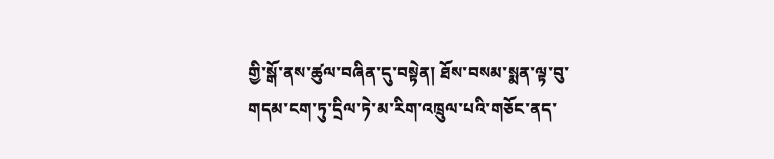གྱི་སྒོ་ནས་ཚུལ་བཞིན་དུ་བསྟེན། ཐོས་བསམ་སྨན་ལྟ་བུ་གདམ་ངག་ཏུ་དྲིལ་ཏེ་མ་རིག་འཁྲུལ་པའི་གཅོང་ནད་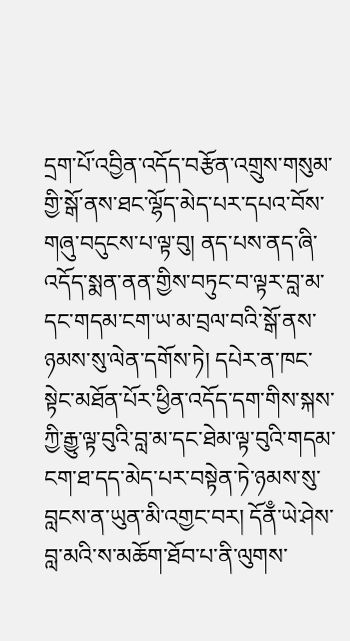དྲག་པོ་འབྱིན་འདོད་བརྩོན་འགྲུས་གསུམ་གྱི་སྒོ་ནས་ཐང་ལྷོད་མེད་པར་དཔའ་བོས་གཞུ་བདུངས་པ་ལྟ་བུ། ནད་པས་ནད་ཞི་འདོད་སྨན་ནན་གྱིས་བཏུང་བ་ལྟར་བླ་མ་དང་གདམ་ངག་ཡ་མ་བྲལ་བའི་སྒོ་ནས་ཉམས་སུ་ལེན་དགོས་ཏེ། དཔེར་ན་ཁང་སྟེང་མཐོན་པོར་ཕྱིན་འདོད་དག་གིས་སྐས་ཀྱི་རྒྱུ་ལྟ་བུའི་བླ་མ་དང་ཐེམ་ལྟ་བུའི་གདམ་ངག་ཐ་དད་མེད་པར་བསྟེན་ཏེ་ཉམས་སུ་བླངས་ན་ཡུན་མི་འགྱང་བར། དོནྃ་ཡེ་ཤེས་བླ་མའི་ས་མཆོག་ཐོབ་པ་ནི་ལུགས་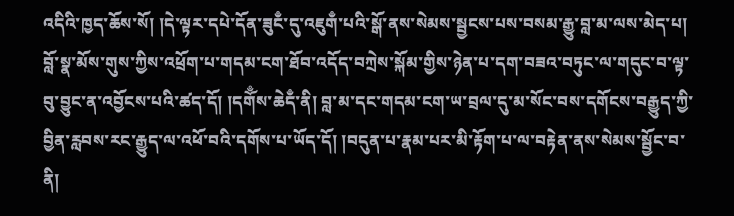འདིའི་ཁྱད་ཆོས་སོ། །དེ་ལྟར་དཔེ་དོན་ཟུངྃ་དུ་འཇུགྃ་པའི་སྒོ་ནས་སེམས་སྦྱངས་པས་བསམ་རྒྱུ་བླ་མ་ལས་མེད་པ། བློ་སྣ་མོས་གུས་ཀྱིས་འཕྲོག་པ་གདམ་ངག་ཐོབ་འདོད་བཀྲེས་སྐོམ་གྱིས་ཉེན་པ་དག་བཟའ་བཏུང་ལ་གདུང་བ་ལྟ་བུ་བྱུང་ན་འབྱོངས་པའི་ཚད་དོ། །དགོྃས་ཆེདྃ་ནི། བླ་མ་དང་གདམ་ངག་ཡ་བྲལ་དུ་མ་སོང་བས་དགོངས་བརྒྱུད་ཀྱི་བྱིན་རླབས་རང་རྒྱུད་ལ་འཕོ་བའི་དགོས་པ་ཡོད་དོ། །བདུན་པ་རྣམ་པར་མི་རྟོག་པ་ལ་བརྟེན་ནས་སེམས་སྦྱོང་བ་ནི།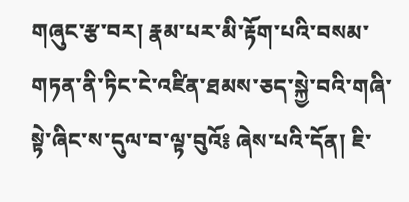གཞུང་རྩ་བར། རྣམ་པར་མི་རྟོག་པའི་བསམ་གཏན་ནི་ཏིང་ངེ་འཛིན་ཐམས་ཅད་སྐྱེ་བའི་གཞི་སྟེ་ཞིང་ས་དུལ་བ་ལྟ་བུའོ༔ ཞེས་པའི་དོན། ཇི་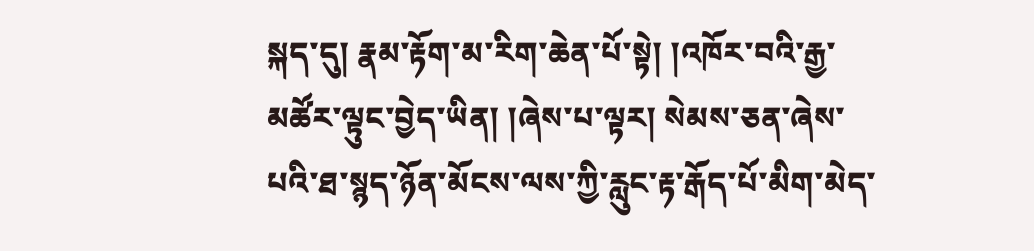སྐད་དུ། རྣམ་རྟོག་མ་རིག་ཆེན་པོ་སྟེ། །འཁོར་བའི་རྒྱ་མཚོར་ལྟུང་བྱེད་ཡིན། །ཞེས་པ་ལྟར། སེམས་ཅན་ཞེས་པའི་ཐ་སྙད་ཉོན་མོངས་ལས་ཀྱི་རླུང་རྟ་རྒོད་པོ་མིག་མེད་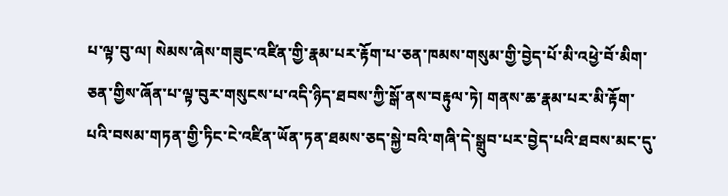པ་ལྟ་བུ་ལ། སེམས་ཞེས་གཟུང་འཛིན་གྱི་རྣམ་པར་རྟོག་པ་ཅན་ཁམས་གསུམ་གྱི་བྱེད་པོ་མི་འཕྱེ་བོ་མིག་ཅན་གྱིས་ཞོན་པ་ལྟ་བུར་གསུངས་པ་འདི་ཉིད་ཐབས་ཀྱི་སྒོ་ནས་བརྟུལ་ཏེ། གནས་ཆ་རྣམ་པར་མི་རྟོག་པའི་བསམ་གཏན་གྱི་ཏིང་ངེ་འཛིན་ཡོན་ཏན་ཐམས་ཅད་སྐྱེ་བའི་གཞི་དེ་སྒྲུབ་པར་བྱེད་པའི་ཐབས་མང་དུ་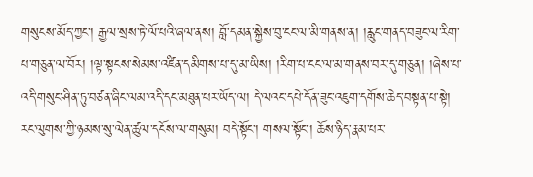གསུངས་མོད་ཀྱང་། རྒྱལ་སྲས་ཏེ་ལོ་པའི་ཞལ་ནས། བློ་དམན་སྐྱེས་བུ་ངང་ལ་མི་གནས་ན། །རླུང་གནད་བཟུང་ལ་རིག་པ་གཅུན་ལ་བོར། །ལྟ་སྟངས་སེམས་འཛིན་དམིགས་པ་དུ་མ་ཡིས། །རིག་པ་ངང་ལ་མ་གནས་བར་དུ་གཅུན། །ཞེས་པ་འདི་གསུང་ཤིན་ཏུ་བཙན་ཞིང་ལམ་འདི་དང་མཐུན་པར་ཡོད་ལ། དེ་ལའང་དཔེ་དོན་ཟུང་འཇུག་དགོས་ཆེད་བསྟན་པ་སྟེ། རང་ལུགས་ཀྱི་ཉམས་སུ་ལེན་ཚུལ་དངོས་ལ་གསུམ། བདེ་སྟོང་། གསལ་སྟོང་། ཆོས་ཉིད་རྣམ་པར་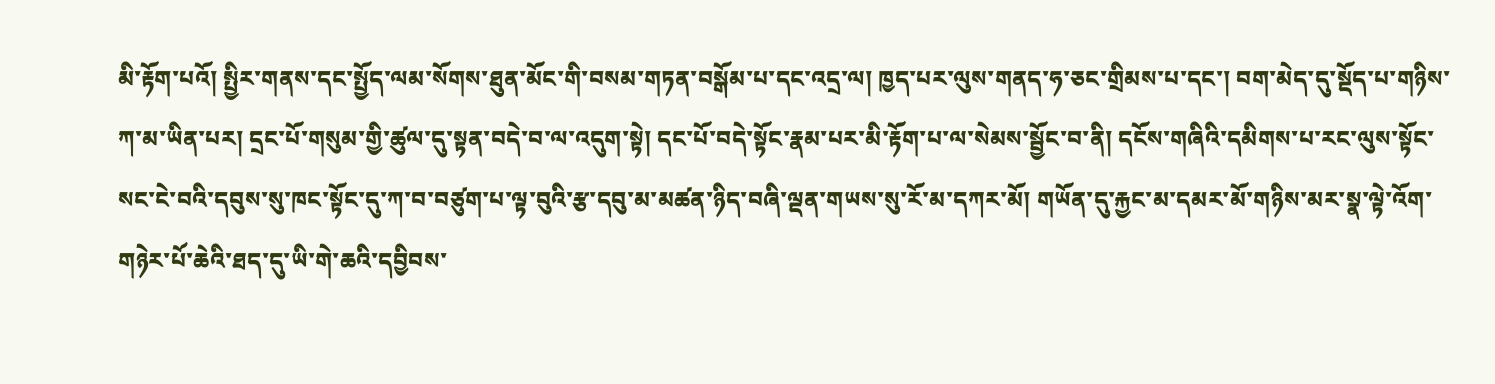མི་རྟོག་པའོ། སྤྱིར་གནས་དང་སྤྱོད་ལམ་སོགས་ཐུན་མོང་གི་བསམ་གཏན་བསྒོམ་པ་དང་འདྲ་ལ། ཁྱད་པར་ལུས་གནད་ཧ་ཅང་གྲིམས་པ་དང་། བག་མེད་དུ་སྡོད་པ་གཉིས་ཀ་མ་ཡིན་པར། དྲང་པོ་གསུམ་གྱི་ཚུལ་དུ་སྟན་བདེ་བ་ལ་འདུག་སྟེ། དང་པོ་བདེ་སྟོང་རྣམ་པར་མི་རྟོག་པ་ལ་སེམས་སྦྱོང་བ་ནི། དངོས་གཞིའི་དམིགས་པ་རང་ལུས་སྟོང་སང་ངེ་བའི་དབུས་སུ་ཁང་སྟོང་དུ་ཀ་བ་བཙུག་པ་ལྟ་བུའི་རྩ་དབུ་མ་མཚན་ཉིད་བཞི་ལྡན་གཡས་སུ་རོ་མ་དཀར་མོ། གཡོན་དུ་རྐྱང་མ་དམར་མོ་གཉིས་མར་སྣ་ལྟེ་འོག་གཉེར་པོ་ཆེའི་ཐད་དུ་ཡི་གེ་ཆའི་དབྱིབས་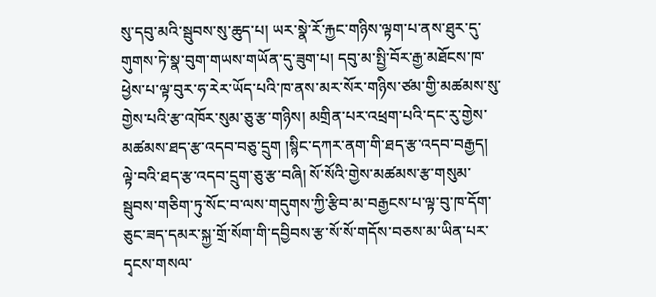སུ་དབུ་མའི་སྦུབས་སུ་ཆུད་པ། ཡར་སྣེ་རོ་རྐྱང་གཉིས་ལྟག་པ་ནས་ཐུར་དུ་གུགས་ཏེ་སྣ་བུག་གཡས་གཡོན་དུ་ཟུག་པ། དབུ་མ་སྤྱི་བོར་རྒྱ་མཐོངས་ཁ་ཕྱེས་པ་ལྟ་བུར་ཧ་རེར་ཡོད་པའི་ཁ་ནས་མར་སོར་གཉིས་ཙམ་གྱི་མཚམས་སུ་གྱེས་པའི་རྩ་འཁོར་སུམ་ཅུ་རྩ་གཉིས། མགྲིན་པར་འཕྲག་པའི་དང་རུ་གྱེས་མཚམས་ཐད་རྩ་འདབ་བཅུ་དྲུག །སྙིང་དཀར་ནག་གི་ཐད་རྩ་འདབ་བརྒྱད། ལྟེ་བའི་ཐད་རྩ་འདབ་དྲུག་ཅུ་རྩ་བཞི། སོ་སོའི་གྱེས་མཚམས་རྩ་གསུམ་སྦུབས་གཅིག་ཏུ་སོང་བ་ལས་གདུགས་ཀྱི་རྩིབ་མ་བརྒྱངས་པ་ལྟ་བུ་ཁ་དོག་ཅུང་ཟད་དམར་སྐྱ་གྲོ་སོག་གི་དབྱིབས་རྩ་སོ་སོ་གདོས་བཅས་མ་ཡིན་པར་དྭངས་གསལ་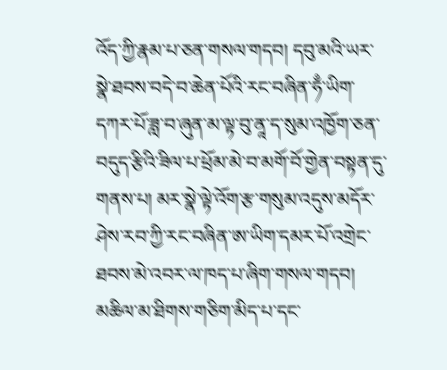འོད་ཀྱི་རྣམ་པ་ཅན་གསལ་གདབ། དབུ་མའི་ཡར་སྣེ་ཐབས་བདེ་བ་ཆེན་པོའི་རང་བཞིན་ཧྃ་ཡིག་དཀར་པོ་ཟླ་བ་ཞུན་མ་ལྟ་བུ་ནཱ་ད་སུམ་འཁྱོག་ཅན་བདུད་རྩིའི་ཟིལ་པ་ཕྲོམ་མེ་བ་མགོ་བོ་གྱེན་བསྟན་དུ་གནས་པ། མར་སྣེ་ལྟེ་འོག་རྩ་གསུམ་འདུས་མདོར་ཤེས་རབ་ཀྱི་རང་བཞིན་ཨ་ཡིག་དམར་པོ་འགྲེང་ཐབས་མེ་འབར་ལ་ཁད་པ་ཞིག་གསལ་གདབ། མཆིལ་མ་ཐིགས་གཅིག་མིད་པ་དང་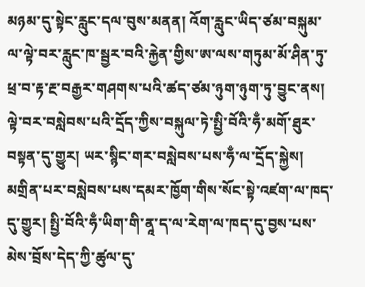མཉམ་དུ་སྟེང་རླུང་དལ་བུས་མནན། འོག་རླུང་ཡིད་ཙམ་བསྐུམ་ལ་ལྟེ་བར་རླུང་ཁ་སྦྱར་བའི་རྐྱེན་གྱིས་ཨ་ལས་གཏུམ་མོ་ཤིན་ཏུ་ཕྲ་བ་རྟ་རྔ་བརྒྱར་གཤགས་པའི་ཚད་ཙམ་ཉུག་ཉུག་ཏུ་བྱུང་ནས། ལྟེ་བར་བསླེབས་པའི་དྲོད་ཀྱིས་བསྐུལ་ཏེ་སྤྱི་བོའི་ཧྃ་མགོ་ཐུར་བསྟན་དུ་གྱུར། ཡར་སྙིང་གར་བསླེབས་པས་ཧྃ་ལ་དྲོད་སྐྱེས། མགྲིན་པར་བསླེབས་པས་དམར་ཁྱོག་གིས་སོང་སྟེ་འཛག་ལ་ཁད་དུ་གྱུར། སྤྱི་བོའི་ཧྃ་ཡིག་གི་ནཱ་ད་ལ་རེག་ལ་ཁད་དུ་བྱས་པས་མེས་བྲོས་དེད་ཀྱི་ཚུལ་དུ་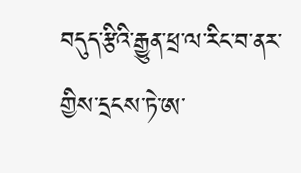བདུད་རྩིའི་རྒྱུན་ཕྲ་ལ་རིང་བ་ནར་གྱིས་དྲངས་ཏེ་ཨ་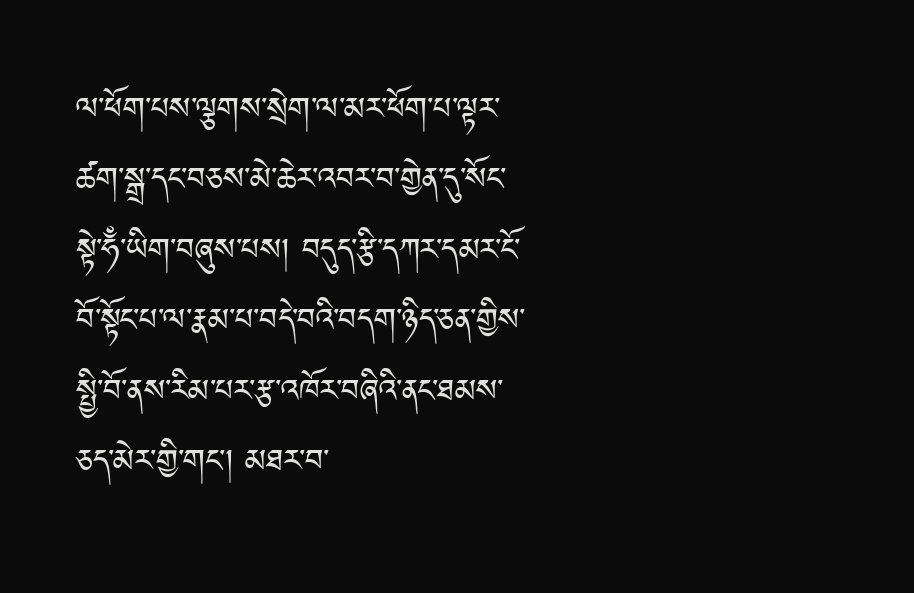ལ་ཕོག་པས་ལྕགས་སྲེག་ལ་མར་ཕོག་པ་ལྟར་ཚག་སྒྲ་དང་བཅས་མེ་ཆེར་འབར་བ་གྱེན་དུ་སོང་སྟེ་ཧྃ་ཡིག་བཞུས་པས། བདུད་རྩི་དཀར་དམར་ངོ་བོ་སྟོང་པ་ལ་རྣམ་པ་བདེ་བའི་བདག་ཉིད་ཅན་གྱིས་སྤྱི་བོ་ནས་རིམ་པར་རྩ་འཁོར་བཞིའི་ནང་ཐམས་ཅད་མེར་གྱི་གང་། མཐར་བ་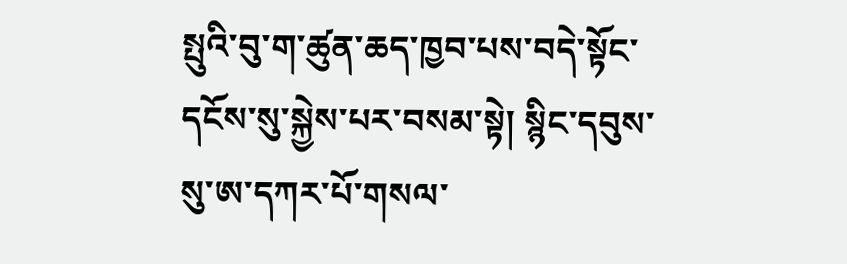སྤུའི་བུ་ག་ཚུན་ཆད་ཁྱབ་པས་བདེ་སྟོང་དངོས་སུ་སྐྱེས་པར་བསམ་སྟེ། སྙིང་དབུས་སུ་ཨ་དཀར་པོ་གསལ་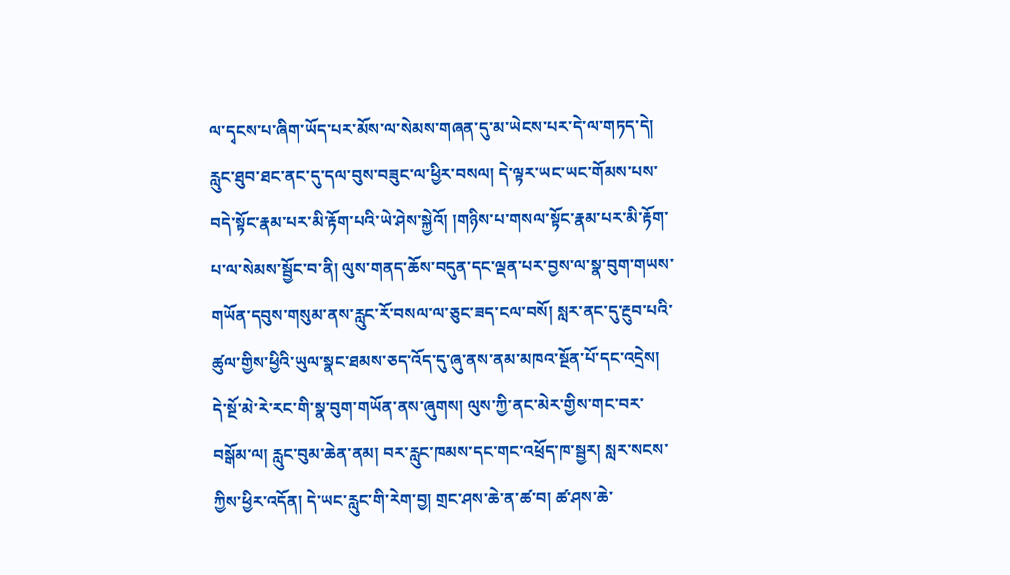ལ་དྭངས་པ་ཞིག་ཡོད་པར་མོས་ལ་སེམས་གཞན་དུ་མ་ཡེངས་པར་དེ་ལ་གཏད་དེ། རླུང་ཐུབ་ཐང་ནང་དུ་དལ་བུས་བཟུང་ལ་ཕྱིར་བསལ། དེ་ལྟར་ཡང་ཡང་གོམས་པས་བདེ་སྟོང་རྣམ་པར་མི་རྟོག་པའི་ཡེ་ཤེས་སྐྱེའོ། །གཉིས་པ་གསལ་སྟོང་རྣམ་པར་མི་རྟོག་པ་ལ་སེམས་སྦྱོང་བ་ནི། ལུས་གནད་ཆོས་བདུན་དང་ལྡན་པར་བྱས་ལ་སྣ་བུག་གཡས་གཡོན་དབུས་གསུམ་ནས་རླུང་རོ་བསལ་ལ་ཅུང་ཟད་ངལ་བསོ། སླར་ནང་དུ་རྔུབ་པའི་ཚུལ་གྱིས་ཕྱིའི་ཡུལ་སྣང་ཐམས་ཅད་འོད་དུ་ཞུ་ནས་ནམ་མཁའ་སྔོན་པོ་དང་འདྲེས། དེ་སྔོ་མེ་རེ་རང་གི་སྣ་བུག་གཡོན་ནས་ཞུགས། ལུས་ཀྱི་ནང་མེར་གྱིས་གང་བར་བསྒོམ་ལ། རླུང་བུམ་ཆེན་ནམ། བར་རླུང་ཁམས་དང་གང་འཕྲོད་ཁ་སྦྱར། སླར་སངས་ཀྱིས་ཕྱིར་འདོན། དེ་ཡང་རླུང་གི་རེག་བྱ། གྲང་ཤས་ཆེ་ན་ཚ་བ། ཚ་ཤས་ཆེ་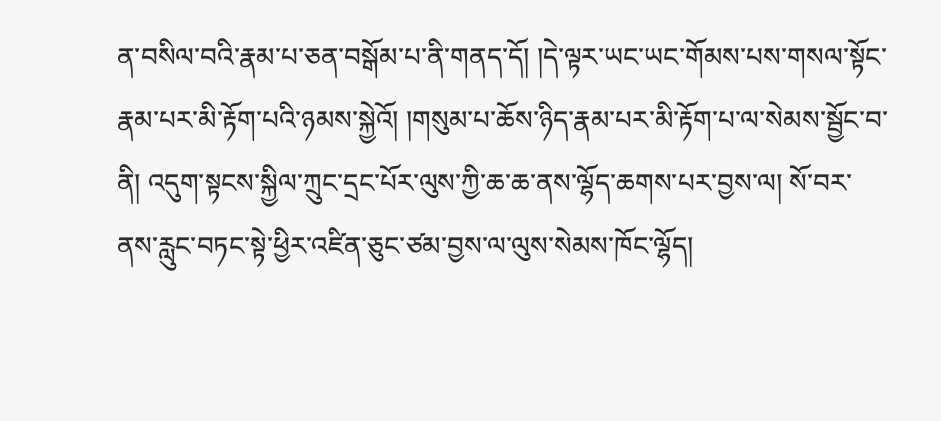ན་བསིལ་བའི་རྣམ་པ་ཅན་བསྒོམ་པ་ནི་གནད་དོ། །དེ་ལྟར་ཡང་ཡང་གོམས་པས་གསལ་སྟོང་རྣམ་པར་མི་རྟོག་པའི་ཉམས་སྐྱེའོ། །གསུམ་པ་ཆོས་ཉིད་རྣམ་པར་མི་རྟོག་པ་ལ་སེམས་སྦྱོང་བ་ནི། འདུག་སྟངས་སྐྱིལ་ཀྲུང་དྲང་པོར་ལུས་ཀྱི་ཆ་ཆ་ནས་ལྷོད་ཆགས་པར་བྱས་ལ། སོ་བར་ནས་རླུང་བཏང་སྟེ་ཕྱིར་འཛིན་ཅུང་ཙམ་བྱས་ལ་ལུས་སེམས་ཁོང་ལྷོད།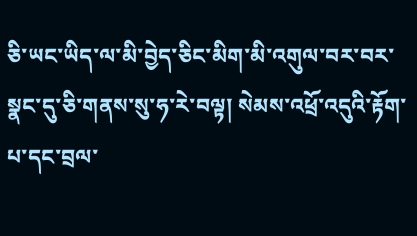ཅི་ཡང་ཡིད་ལ་མི་བྱེད་ཅིང་མིག་མི་འགུལ་བར་བར་སྣང་དུ་ཅི་གནས་སུ་ཧ་རེ་བལྟ། སེམས་འཕྲོ་འདུའི་རྟོག་པ་དང་བྲལ་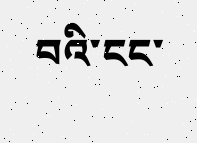བའི་ངང་